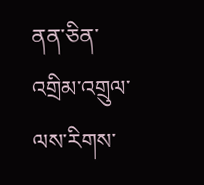ནན་ཅིན་འགྲིམ་འགྲུལ་ལས་རིགས་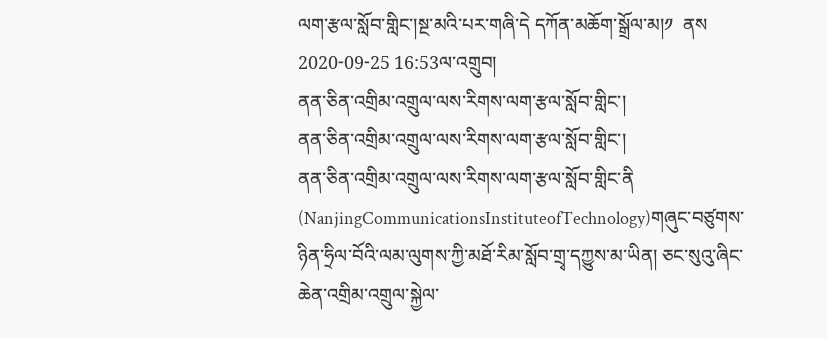ལག་རྩལ་སློབ་གླིང་།སྔ་མའི་པར་གཞི་དེ དཀོན་མཆོག་སྒྲོལ་མ།༡  ནས 2020-09-25 16:53ལ་འགྲུབ།
ནན་ཅིན་འགྲིམ་འགྲུལ་ལས་རིགས་ལག་རྩལ་སློབ་གླིང་།
ནན་ཅིན་འགྲིམ་འགྲུལ་ལས་རིགས་ལག་རྩལ་སློབ་གླིང་།
ནན་ཅིན་འགྲིམ་འགྲུལ་ལས་རིགས་ལག་རྩལ་སློབ་གླིང་ནི (NanjingCommunicationsInstituteofTechnology)གཞུང་བཙུགས་ཉིན་ཧྲིལ་བོའི་ལམ་ལུགས་ཀྱི་མཐོ་རིམ་སློབ་གྲྭ་དཀྱུས་མ་ཡིན། ཅང་སུའུ་ཞིང་ཆེན་འགྲིམ་འགྲུལ་སྐྱེལ་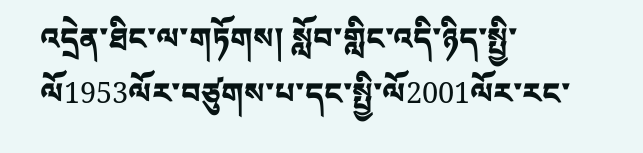འདྲེན་ཐིང་ལ་གཏོགས། སློབ་གླིང་འདི་ཉིད་སྤྱི་ལོ1953ལོར་བཙུགས་པ་དང་སྤྱི་ལོ2001ལོར་རང་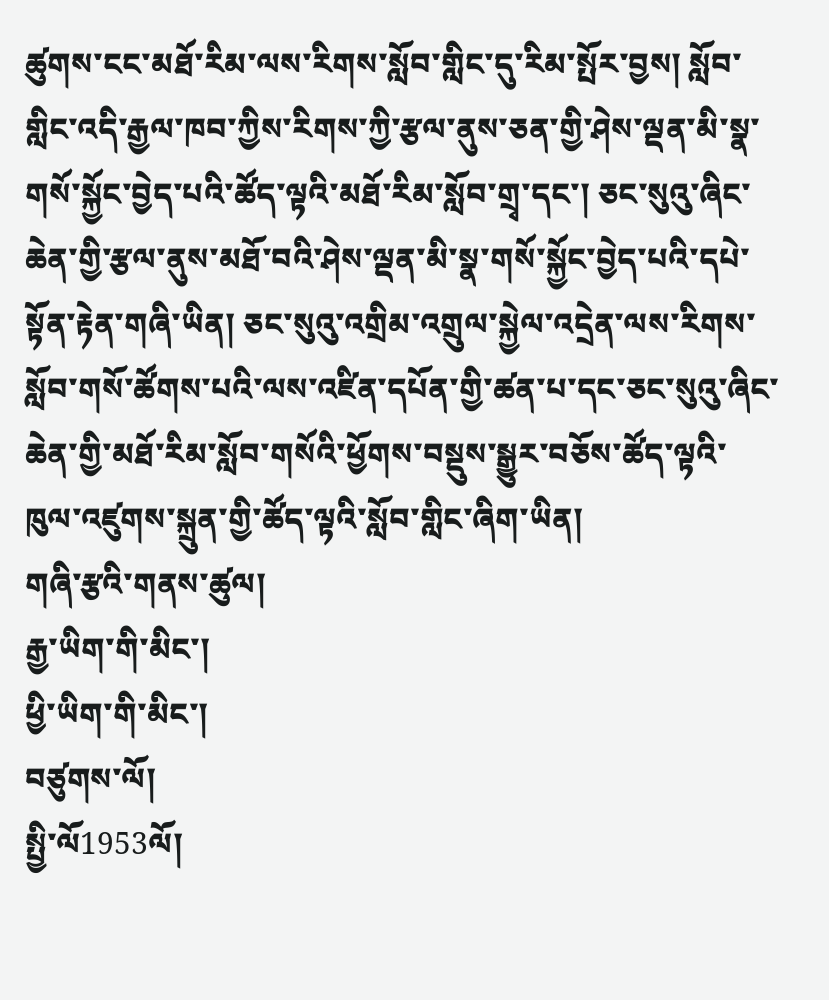ཚུགས་ངང་མཐོ་རིམ་ལས་རིགས་སློབ་གླིང་དུ་རིམ་སྤོར་བྱས། སློབ་གླིང་འདི་རྒྱལ་ཁབ་ཀྱིས་རིགས་ཀྱི་རྩལ་ནུས་ཅན་གྱི་ཤེས་ལྡན་མི་སྣ་གསོ་སྐྱོང་བྱེད་པའི་ཚོད་ལྟའི་མཐོ་རིམ་སློབ་གྲྭ་དང་། ཅང་སུའུ་ཞིང་ཆེན་གྱི་རྩལ་ནུས་མཐོ་བའི་ཤེས་ལྡན་མི་སྣ་གསོ་སྐྱོང་བྱེད་པའི་དཔེ་སྟོན་རྟེན་གཞི་ཡིན། ཅང་སུའུ་འགྲིམ་འགྲུལ་སྐྱེལ་འདྲེན་ལས་རིགས་སློབ་གསོ་ཚོགས་པའི་ལས་འཛིན་དཔོན་གྱི་ཚན་པ་དང་ཅང་སུའུ་ཞིང་ཆེན་གྱི་མཐོ་རིམ་སློབ་གསོའི་ཕྱོགས་བསྡུས་སྒྱུར་བཅོས་ཚོད་ལྟའི་ཁུལ་འཛུགས་སྐྲུན་གྱི་ཚོད་ལྟའི་སློབ་གླིང་ཞིག་ཡིན།
གཞི་རྩའི་གནས་ཚུལ།
རྒྱ་ཡིག་གི་མིང་།
ཕྱི་ཡིག་གི་མིང་།
བཙུགས་ལོ།
སྤྱི་ལོ1953ལོ།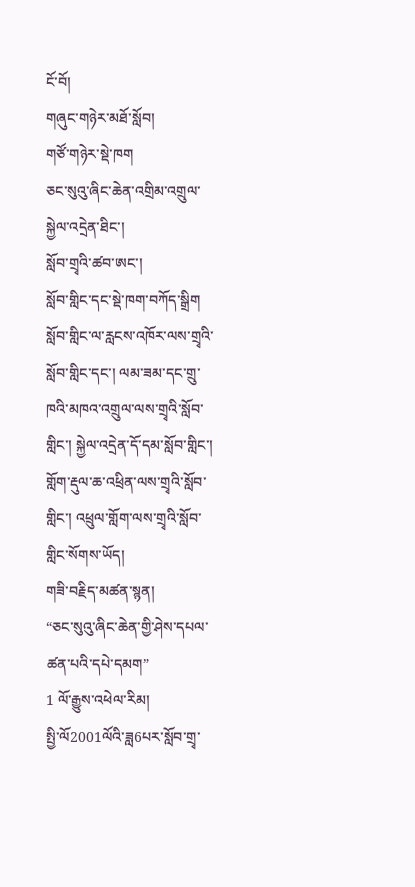ངོ་བོ།
གཞུང་གཉེར་མཐོ་སློབ།
གཙོ་གཉེར་སྡེ་ཁག
ཅང་སུའུ་ཞིང་ཆེན་འགྲིམ་འགྲུལ་སྐྱེལ་འདྲེན་ཐིང་།
སློབ་གྲྭའི་ཚབ་ཨང་།
སློབ་གླིང་དང་སྡེ་ཁག་བཀོད་སྒྲིག
སློབ་གླིང་ལ་རླངས་འཁོར་ལས་གྲྭའི་སློབ་གླིང་དང་། ལམ་ཟམ་དང་གྲུ་ཁའི་མཁའ་འགྲུལ་ལས་གྲྭའི་སློབ་གླིང་། སྐྱེལ་འདྲེན་དོ་དམ་སློབ་གླིང་། གློག་རྡུལ་ཆ་འཕྲིན་ལས་གྲྭའི་སློབ་གླིང་། འཕྲུལ་གློག་ལས་གྲྭའི་སློབ་གླིང་སོགས་ཡོད།
གཟི་བརྗིད་མཚན་སྙན།
“ཅང་སུའུ་ཞིང་ཆེན་གྱི་ཤེས་དཔལ་ཚན་པའི་དཔེ་དམག”
1 ལོ་རྒྱུས་འཕེལ་རིམ།
སྤྱི་ལོ2001ལོའི་ཟླ6པར་སློབ་གྲྭ་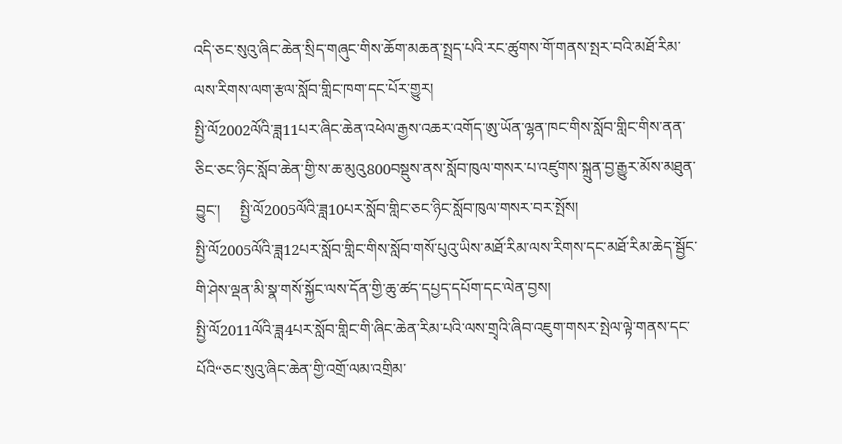འདི་ཅང་སུའུ་ཞིང་ཆེན་སྲིད་གཞུང་གིས་ཆོག་མཆན་སྤྲད་པའི་རང་ཚུགས་གོ་གནས་སྤར་བའི་མཐོ་རིམ་ལས་རིགས་ལག་རྩལ་སློབ་གླིང་ཁག་དང་པོར་གྱུར།
སྤྱི་ལོ2002ལོའི་ཟླ11པར་ཞིང་ཆེན་འཕེལ་རྒྱས་འཆར་འགོད་ཨུ་ཡོན་ལྷན་ཁང་གིས་སློབ་གླིང་གིས་ནན་ཅིང་ཅང་ཉིང་སློབ་ཆེན་གྱི་ས་ཆ་མུའུ800བསྡུས་ནས་སློབ་ཁུལ་གསར་པ་འཛུགས་སྐྲུན་བྱ་རྒྱུར་མོས་མཐུན་བྱུང་།     སྤྱི་ལོ2005ལོའི་ཟླ10པར་སློབ་གླིང་ཅང་ཉིང་སློབ་ཁུལ་གསར་བར་སྤོས།
སྤྱི་ལོ2005ལོའི་ཟླ12པར་སློབ་གླིང་གིས་སློབ་གསོ་པུའུ་ཡིས་མཐོ་རིམ་ལས་རིགས་དང་མཐོ་རིམ་ཆེད་སྦྱོང་གི་ཤེས་ལྡན་མི་སྣ་གསོ་སྐྱོང་ལས་དོན་གྱི་ཆུ་ཚད་དཔྱད་དཔོག་དང་ལེན་བྱས།
སྤྱི་ལོ2011ལོའི་ཟླ4པར་སློབ་གླིང་གི་ཞིང་ཆེན་རིམ་པའི་ལས་གྲྭའི་ཞིབ་འཇུག་གསར་སྤེལ་ལྟེ་གནས་དང་པོའི“ཅང་སུའུ་ཞིང་ཆེན་གྱི་འགྲོ་ལམ་འགྲིམ་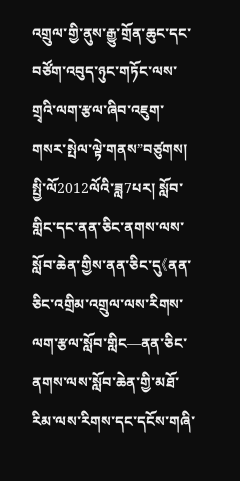འགྲུལ་གྱི་ནུས་རྒྱུ་གྲོན་ཆུང་དང་བཙོག་འབུད་ཉུང་གཏོང་ལས་གྲྭའི་ལག་རྩལ་ཞིབ་འཇུག་གསར་སྤེལ་ལྟེ་གནས”བཙུགས།
སྤྱི་ལོ2012ལོའི་ཟླ7པར། སློབ་གླིང་དང་ནན་ཅིང་ནགས་ལས་སློབ་ཆེན་གྱིས་ནན་ཅིང་དུ《ནན་ཅིང་འགྲིམ་འགྲུལ་ལས་རིགས་ལག་རྩལ་སློབ་གླིང—ནན་ཅིང་ནགས་ལས་སློབ་ཆེན་གྱི་མཐོ་རིམ་ལས་རིགས་དང་དངོས་གཞི་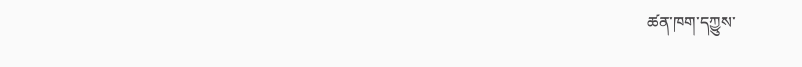ཚན་ཁག་དཀྱུས་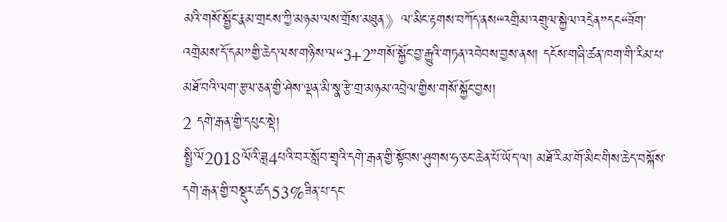མའི་གསོ་སྦྱོང་རྣམ་གྲངས་ཀྱི་མཉམ་ལས་གྲོས་མཐུན》ལ་མིང་རྟགས་བཀོད་ནས“འགྲིམ་འགྲུལ་སྐྱེལ་འདྲེན”དང“ཟོག་འགྲེམས་དོ་དམ”གྱི་ཆེད་ལས་གཉིས་ལ“3+2”གསོ་སྐྱོང་བྱ་རྒྱུའི་གཏན་འབེབས་བྱས་ནས། དངོས་གཞི་ཚན་ཁག་གི་རིམ་པ་མཐོ་བའི་ལག་རྩལ་ཅན་གྱི་ཤེས་ལྡན་མི་སྣ་རྩེ་གྲ་མཉམ་འབྲེལ་གྱིས་གསོ་སྐྱོང་བྱས།
2 དགེ་རྒན་གྱི་དཔུང་སྡེ།
སྤྱི་ལོ2018ལོའི་ཟླ4པའི་བར་སློབ་གྲྭའི་དགེ་རྒན་གྱི་སྟོབས་ཤུགས་ཧ་ཅང་ཆེན་པོ་ཡོད་ལ། མཐོ་རིམ་གོ་མིང་གིས་ཆེད་བསྐོས་དགེ་རྒན་གྱི་བསྡུར་ཚད53%ཟིན་པ་དང་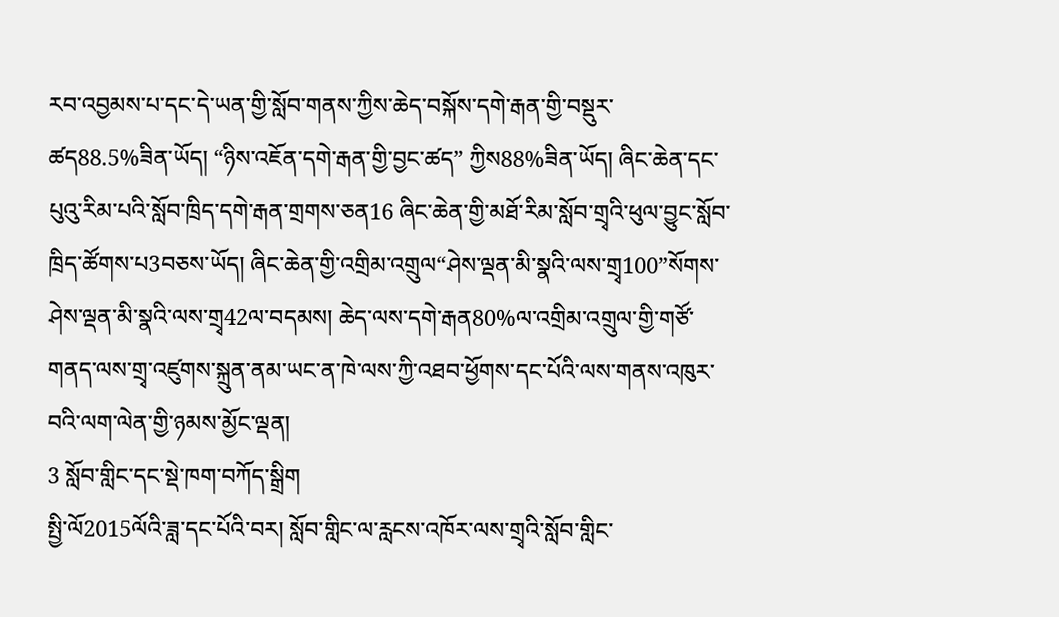རབ་འབྱམས་པ་དང་དེ་ཡན་གྱི་སློབ་གནས་ཀྱིས་ཆེད་བསྐོས་དགེ་རྒན་གྱི་བསྡུར་ཚད88.5%ཟིན་ཡོད། “ཉིས་འཇོན་དགེ་རྒན་གྱི་བྱང་ཚད” ཀྱིས88%ཟིན་ཡོད། ཞིང་ཆེན་དང་པུའུ་རིམ་པའི་སློབ་ཁྲིད་དགེ་རྒན་གྲགས་ཅན16 ཞིང་ཆེན་གྱི་མཐོ་རིམ་སློབ་གྲྭའི་ཕུལ་བྱུང་སློབ་ཁྲིད་ཚོགས་པ3བཅས་ཡོད། ཞིང་ཆེན་གྱི་འགྲིམ་འགྲུལ“ཤེས་ལྡན་མི་སྣའི་ལས་གྲྭ100”སོགས་ཤེས་ལྡན་མི་སྣའི་ལས་གྲྭ42ལ་བདམས། ཆེད་ལས་དགེ་རྒན80%ལ་འགྲིམ་འགྲུལ་གྱི་གཙོ་གནད་ལས་གྲྭ་འཛུགས་སྐྲུན་ནམ་ཡང་ན་ཁེ་ལས་ཀྱི་འཐབ་ཕྱོགས་དང་པོའི་ལས་གནས་འཁུར་བའི་ལག་ལེན་གྱི་ཉམས་མྱོང་ལྡན།
3 སློབ་གླིང་དང་སྡེ་ཁག་བཀོད་སྒྲིག
སྤྱི་ལོ2015ལོའི་ཟླ་དང་པོའི་བར། སློབ་གླིང་ལ་རླངས་འཁོར་ལས་གྲྭའི་སློབ་གླིང་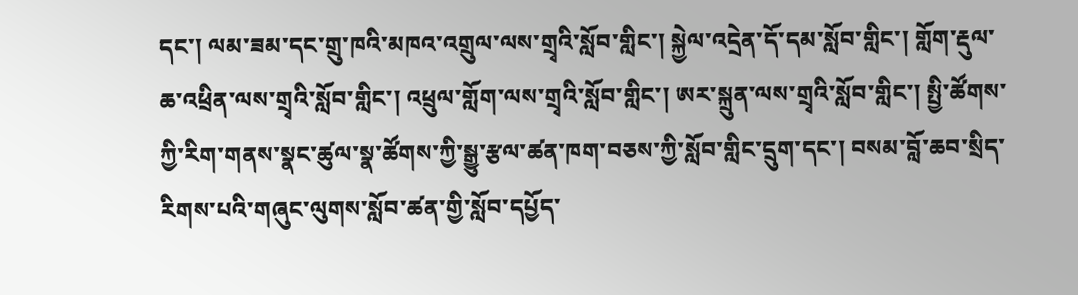དང་། ལམ་ཟམ་དང་གྲུ་ཁའི་མཁའ་འགྲུལ་ལས་གྲྭའི་སློབ་གླིང་། སྐྱེལ་འདྲེན་དོ་དམ་སློབ་གླིང་། གློག་རྡུལ་ཆ་འཕྲིན་ལས་གྲྭའི་སློབ་གླིང་། འཕྲུལ་གློག་ལས་གྲྭའི་སློབ་གླིང་། ཨར་སྐྲུན་ལས་གྲྭའི་སློབ་གླིང་། སྤྱི་ཚོགས་ཀྱི་རིག་གནས་སྣང་ཚུལ་སྣ་ཚོགས་ཀྱི་སྒྱུ་རྩལ་ཚན་ཁག་བཅས་ཀྱི་སློབ་གླིང་དྲུག་དང་། བསམ་བློ་ཆབ་སྲིད་རིགས་པའི་གཞུང་ལུགས་སློབ་ཚན་གྱི་སློབ་དཔྱོད་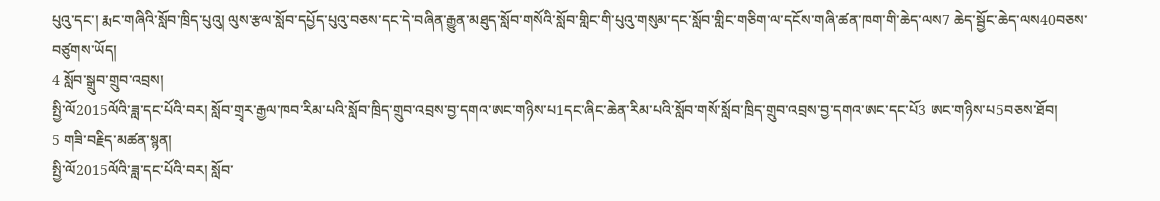པུའུ་དང་། རྨང་གཞིའི་སློབ་ཁྲིད་པུའུ། ལུས་རྩལ་སློབ་དཔྱོད་པུའུ་བཅས་དང་དེ་བཞིན་རྒྱུན་མཐུད་སློབ་གསོའི་སློབ་གླིང་གི་པུའུ་གསུམ་དང་སློབ་གླིང་གཅིག་ལ་དངོས་གཞི་ཚན་ཁག་གི་ཆེད་ལས7 ཆེད་སྦྱོང་ཆེད་ལས40བཅས་བཙུགས་ཡོད།
4 སློབ་སྒྲུབ་གྲུབ་འབྲས།
སྤྱི་ལོ2015ལོའི་ཟླ་དང་པོའི་བར། སློབ་གྲྭར་རྒྱལ་ཁབ་རིམ་པའི་སློབ་ཁྲིད་གྲུབ་འབྲས་བྱ་དགའ་ཨང་གཉིས་པ1དང་ཞིང་ཆེན་རིམ་པའི་སློབ་གསོ་སློབ་ཁྲིད་གྲུབ་འབྲས་བྱ་དགའ་ཨང་དང་པོ3 ཨང་གཉིས་པ5བཅས་ཐོབ།
5 གཟི་བརྗིད་མཚན་སྙན།
སྤྱི་ལོ2015ལོའི་ཟླ་དང་པོའི་བར། སློབ་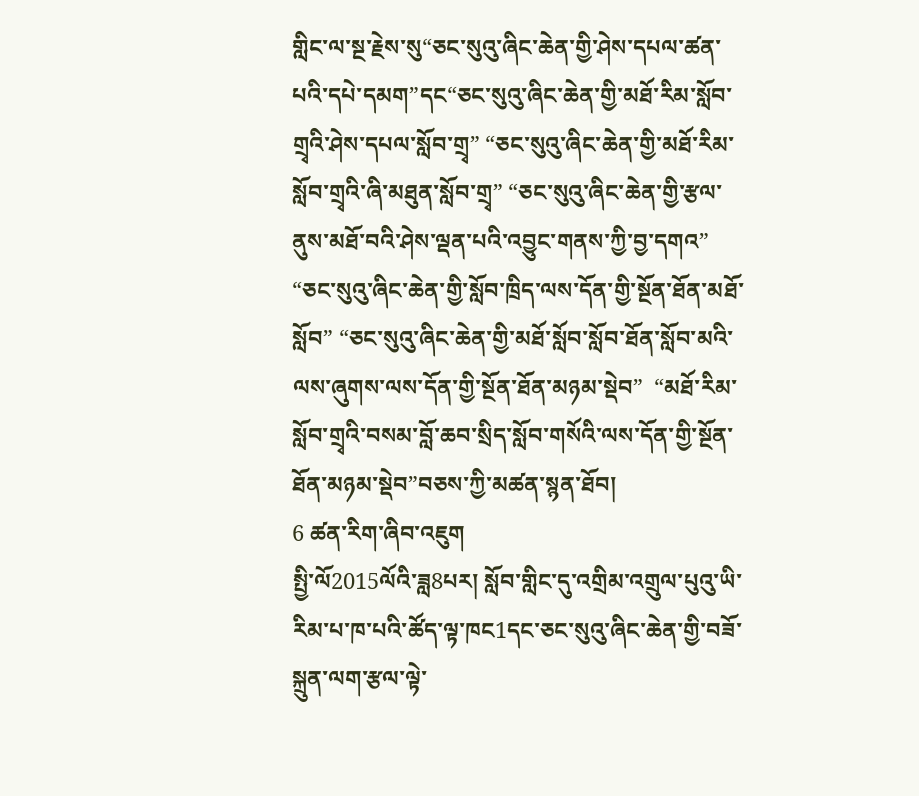གླིང་ལ་སྔ་རྗེས་སུ“ཅང་སུའུ་ཞིང་ཆེན་གྱི་ཤེས་དཔལ་ཚན་པའི་དཔེ་དམག”དང“ཅང་སུའུ་ཞིང་ཆེན་གྱི་མཐོ་རིམ་སློབ་གྲྭའི་ཤེས་དཔལ་སློབ་གྲྭ” “ཅང་སུའུ་ཞིང་ཆེན་གྱི་མཐོ་རིམ་སློབ་གྲྭའི་ཞི་མཐུན་སློབ་གྲྭ” “ཅང་སུའུ་ཞིང་ཆེན་གྱི་རྩལ་ནུས་མཐོ་བའི་ཤེས་ལྡན་པའི་འབྱུང་གནས་ཀྱི་བྱ་དགའ”  “ཅང་སུའུ་ཞིང་ཆེན་གྱི་སློབ་ཁྲིད་ལས་དོན་གྱི་སྔོན་ཐོན་མཐོ་སློབ” “ཅང་སུའུ་ཞིང་ཆེན་གྱི་མཐོ་སློབ་སློབ་ཐོན་སློབ་མའི་ལས་ཞུགས་ལས་དོན་གྱི་སྔོན་ཐོན་མཉམ་སྡེབ”  “མཐོ་རིམ་སློབ་གྲྭའི་བསམ་བློ་ཆབ་སྲིད་སློབ་གསོའི་ལས་དོན་གྱི་སྔོན་ཐོན་མཉམ་སྡེབ”བཅས་ཀྱི་མཚན་སྙན་ཐོབ།
6 ཚན་རིག་ཞིབ་འཇུག
སྤྱི་ལོ2015ལོའི་ཟླ8པར། སློབ་གླིང་དུ་འགྲིམ་འགྲུལ་པུའུ་ཡི་རིམ་པ་ཁ་པའི་ཚོད་ལྟ་ཁང1དང་ཅང་སུའུ་ཞིང་ཆེན་གྱི་བཟོ་སྐྲུན་ལག་རྩལ་ལྟེ་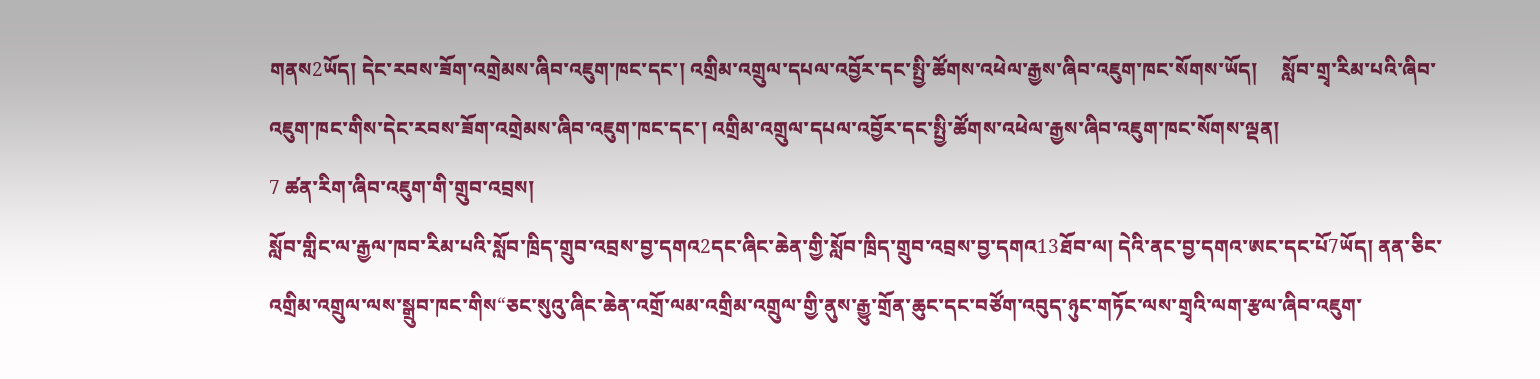གནས2ཡོད། དེང་རབས་ཟོག་འགྲེམས་ཞིབ་འཇུག་ཁང་དང་། འགྲིམ་འགྲུལ་དཔལ་འབྱོར་དང་སྤྱི་ཚོགས་འཕེལ་རྒྱས་ཞིབ་འཇུག་ཁང་སོགས་ཡོད།     སློབ་གྲྭ་རིམ་པའི་ཞིབ་འཇུག་ཁང་གིས་དེང་རབས་ཟོག་འགྲེམས་ཞིབ་འཇུག་ཁང་དང་། འགྲིམ་འགྲུལ་དཔལ་འབྱོར་དང་སྤྱི་ཚོགས་འཕེལ་རྒྱས་ཞིབ་འཇུག་ཁང་སོགས་ལྡན།
7 ཚན་རིག་ཞིབ་འཇུག་གི་གྲུབ་འབྲས།
སློབ་གླིང་ལ་རྒྱལ་ཁབ་རིམ་པའི་སློབ་ཁྲིད་གྲུབ་འབྲས་བྱ་དགའ2དང་ཞིང་ཆེན་གྱི་སློབ་ཁྲིད་གྲུབ་འབྲས་བྱ་དགའ13ཐོབ་ལ། དེའི་ནང་བྱ་དགའ་ཨང་དང་པོ7ཡོད། ནན་ཅིང་འགྲིམ་འགྲུལ་ལས་སྒྲུབ་ཁང་གིས“ཅང་སུའུ་ཞིང་ཆེན་འགྲོ་ལམ་འགྲིམ་འགྲུལ་གྱི་ནུས་རྒྱུ་གྲོན་ཆུང་དང་བཙོག་འབུད་ཉུང་གཏོང་ལས་གྲྭའི་ལག་རྩལ་ཞིབ་འཇུག་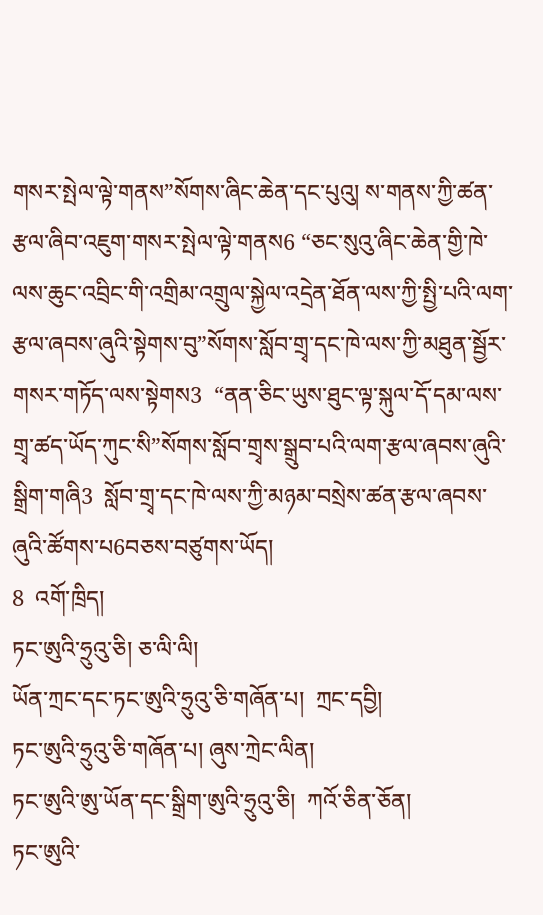གསར་སྤེལ་ལྟེ་གནས”སོགས་ཞིང་ཆེན་དང་པུའུ། ས་གནས་ཀྱི་ཚན་རྩལ་ཞིབ་འཇུག་གསར་སྤེལ་ལྟེ་གནས6 “ཅང་སུའུ་ཞིང་ཆེན་གྱི་ཁེ་ལས་ཆུང་འབྲིང་གི་འགྲིམ་འགྲུལ་སྐྱེལ་འདྲེན་ཐོན་ལས་ཀྱི་སྤྱི་པའི་ལག་རྩལ་ཞབས་ཞུའི་སྟེགས་བུ”སོགས་སློབ་གྲྭ་དང་ཁེ་ལས་ཀྱི་མཐུན་སྦྱོར་གསར་གཏོད་ལས་སྟེགས3  “ནན་ཅིང་ཡུས་ཐུང་ལྟ་སྐུལ་དོ་དམ་ལས་གྲྭ་ཚད་ཡོད་ཀུང་སི”སོགས་སློབ་གྲྭས་སྒྲུབ་པའི་ལག་རྩལ་ཞབས་ཞུའི་སྒྲིག་གཞི3  སློབ་གྲྭ་དང་ཁེ་ལས་ཀྱི་མཉམ་བསྲེས་ཚན་རྩལ་ཞབས་ཞུའི་ཚོགས་པ6བཅས་བཙུགས་ཡོད།
8  འགོ་ཁྲིད།
ཏང་ཨུའི་ཧྲུའུ་ཅི། ཅ་ལི་ལི།
ཡོན་ཀྲང་དང་ཏང་ཨུའི་ཧྲུའུ་ཅི་གཞོན་པ།  ཀྲང་དབྱི།
ཏང་ཨུའི་ཧྲུའུ་ཅི་གཞོན་པ། ཞུས་ཀྲེང་ལིན།
ཏང་ཨུའི་ཨུ་ཡོན་དང་སྒྲིག་ཨུའི་ཧྲུའུ་ཅི།  ཀའོ་ཅིན་ཅོན།
ཏང་ཨུའི་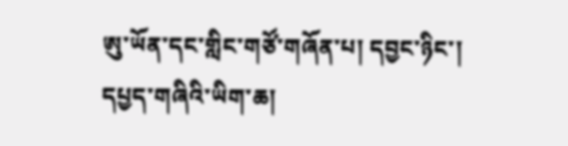ཨུ་ཡོན་དང་གླིང་གཙོ་གཞོན་པ། དབྱང་ཉིང་།
དཔྱད་གཞིའི་ཡིག་ཆ།